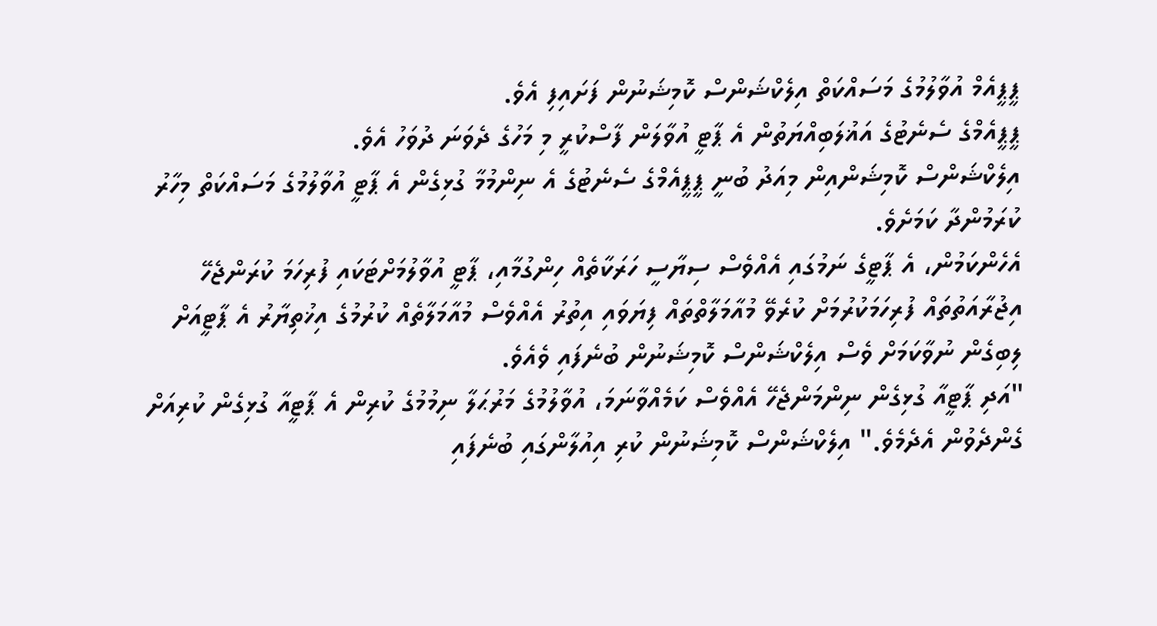ޕީޕީއެމް އުވާލުމުގެ މަސައްކަތް އިލެކްޝަންސް ކޮމިޝަނުން ފަށައިފި އެވެ.
ޕީޕީއެމްގެ ސެނެޓުގެ އަޣުލަބިއްޔަތުން އެ ޕާޓީ އުވާލަން ފާސްކުރީ މި މަހުގެ ދެވަނަ ދުވަހު އެވެ.
އިލެކްޝަންސް ކޮމިޝަންއިން މިއަދު ބުނީ ޕީޕީއެމްގެ ސެނެޓުގެ އެ ނިންމުމާ ގުޅިގެން އެ ޕާޓީ އުވާލުމުގެ މަސައްކަތް މިހާރު ކުރަމުންދާ ކަމަށެވެ.
އެހެންކަމުން، އެ ޕާޓީގެ ނަމުގައި އެއްވެސް ސިޔާސީ ހަރަކާތެއް ހިންގުމާއި، ޕާޓީ އުވާލުމަށްޓަކައި ފުރިހަމަ ކުރަންޖެހޭ އިޖުރާއަތުތައް ފުރިހަމަކުރުމަށް ކުރެވޭ މުއާމަލާތްތައް ފިޔަވައި އިތުރު އެއްވެސް މުއާމަލާތެއް ކުރުމުގެ އިޚުތިޔާރު އެ ޕާޓީއަށް ލިބިގެން ނުވާކަމަށް ވެސް އިލެކްޝަންސް ކޮމިޝަނުން ބުނެފައި ވެއެވެ.
"އަދި ޕާޓީއާ ގުޅިގެން ނިންމަންޖެހޭ އެއްވެސް ކަމެއްވާނަމަ، އުވާލުމުގެ މަރުޙަލާ ނިމުމުގެ ކުރިން އެ ޕާޓީއާ ގުޅިގެން ކުރިއަށް ގެންދެވުން އެދެމެވެ." އިލެކްޝަންސް ކޮމިޝަނުން ކުރި އިއުލާންގައި ބުނެފައި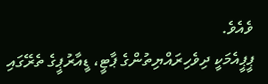ވެއެވެ.
ޕީޕީއެމަކީ ދިވެހިރައްޔިތުންގެ ޕާޓީ، ޑީއާރުޕީގެ ތެރޭގައި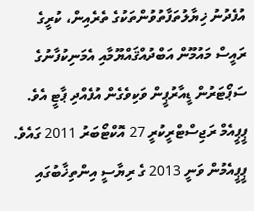އުފެދުނު ޚިޔާލުތަފާތުވުންތަކުގެ ތެރެއިން، ކުރީގެ ރައީސް މައުމޫން އަބްދުއްޤައްޔޫމާއި އެމަނިކުފާނުގެ ސަޕޯޓަރުން ޑީއާރުޕީން ވަކިވެގެން އުފެއްދި ޕާޓީ އެވެ. ޕީޕީއެމް ރަޖިސްޓްރީކުރީ 27 އޮކްޓޯބަރު 2011 ގައެވެ.
ޕީޕީއެމުން ވަނީ 2013 ގެ ރިޔާސީ އިންތިޚާބުގައި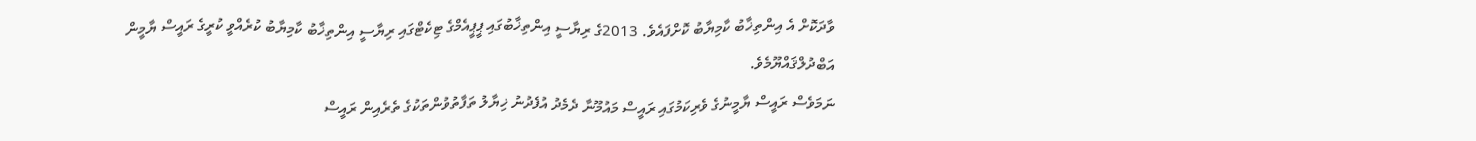ވާދަކޮށް އެ އިންތިޚާބު ކާމިޔާބު ކޮށްފައެވެ. 2013ގެ ރިޔާސީ އިންތިޚާބުގައި ޕީޕީއެމްގެ ޓިކެޓްގައި ރިޔާސީ އިންތިޚާބު ކާމިޔާބު ކުރެއްވީ ކުރީގެ ރައީސް ޔާމީން އަބްދުލްޤައްޔޫމެވެ.
ނަމަވެސް ރައީސް ޔާމީނުގެ ވެރިކަމުގައި ރައީސް މައުމޫނާ ދެމެދު އުފެދުނު ޚިޔާލު ތަފާތުވުންތަކުގެ ތެރެއިން ރައީސް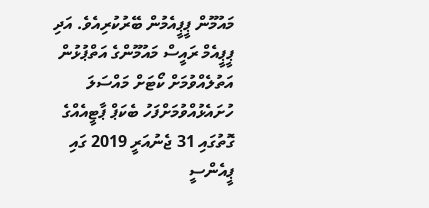މައުމޫން ޕީޕީއެމުން ބޭރުކުރިއެވެ. އަދި ޕީޕީއެމް ރައީސް މައުމޫންގެ އަތްޕުޅުން އަތުލެއްވުމަށް ކޯޓަށް މައްސަލަ ހުށައެޅުއްވުމަށްފަހު ބެކަޕް ޕާޓީއެއްގެ ގޮތުގައި 31 ޖެނުއަރީ 2019 ގައި ޕީއެންސީ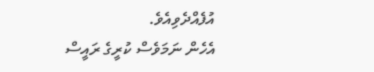އުފެއްދެވިއެވެ.
އެހެން ނަމަވެސް ކުރީގެ ރައީސް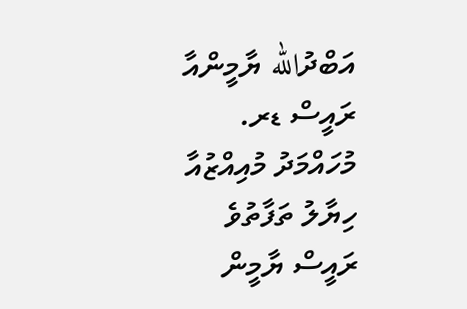އަބްދުالله ޔާމީންއާ ރައީސް ޑރ. މުހައްމަދު މުއިއްޒުއާ ހިޔާލު ތަފާތުވެ ރައީސް ޔާމީން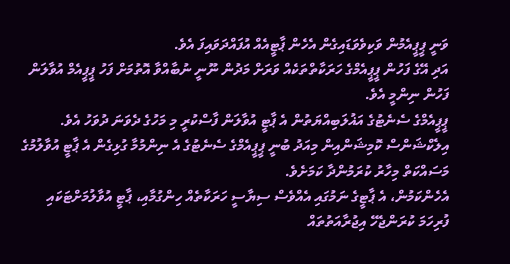ވަނީ ޕީޕީއެމުން ވަކިވެވަޑައިގެން އެހެން ޕާޓީއެއް އުފައްދަވައިފަ އެވެ.
އަދި އޭގެ ފަހުން ޕީޕީއެމްގެ ހަރަކާތްތަކެއް ވަރަށް މަދުން ނޫނީ ނުބާއްވާ އޮތުމަށް ފަހު ޕީޕީއެމް އުވާލަން ފަހުން ނިންމީ އެވެ.
ޕީޕީއެމްގެ ސެނެޓުގެ އަޣުލަބިއްޔަތުން އެ ޕާޓީ އުވާލަން ފާސްކުރީ މި މަހުގެ ދެވަނަ ދުވަހު އެވެ.
އިލެކްޝަންސް ކޮމިޝަންއިން މިއަދު ބުނީ ޕީޕީއެމްގެ ސެނެޓުގެ އެ ނިންމުމާ ގުޅިގެން އެ ޕާޓީ އުވާލުމުގެ މަސައްކަތް މިހާރު ކުރަމުންދާ ކަމަށެވެ.
އެހެންކަމުން، އެ ޕާޓީގެ ނަމުގައި އެއްވެސް ސިޔާސީ ހަރަކާތެއް ހިންގުމާއި، ޕާޓީ އުވާލުމަށްޓަކައި ފުރިހަމަ ކުރަންޖެހޭ އިޖުރާއަތުތައް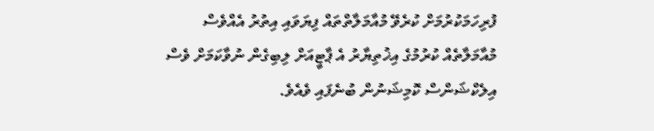ފުރިހަމަކުރުމަށް ކުރެވޭ މުއާމަލާތްތައް ފިޔަވައި އިތުރު އެއްވެސް މުއާމަލާތެއް ކުރުމުގެ އިޚުތިޔާރު އެ ޕާޓީއަށް ލިބިގެން ނުވާކަމަށް ވެސް އިލެކްޝަންސް ކޮމިޝަނުން ބުނެފައި ވެއެވެ.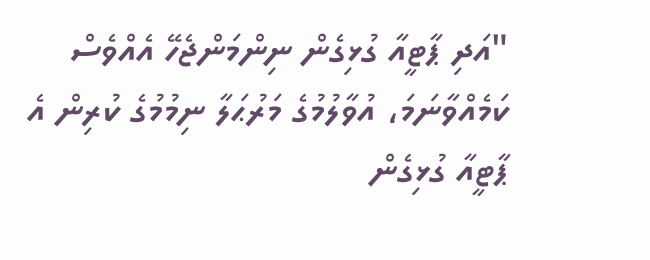"އަދި ޕާޓީއާ ގުޅިގެން ނިންމަންޖެހޭ އެއްވެސް ކަމެއްވާނަމަ، އުވާލުމުގެ މަރުޙަލާ ނިމުމުގެ ކުރިން އެ ޕާޓީއާ ގުޅިގެން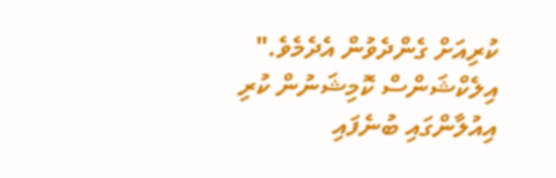ކުރިއަށް ގެންދެވުން އެދެމެވެ." އިލެކްޝަންސް ކޮމިޝަނުން ކުރި އިއުލާންގައި ބުނެފައި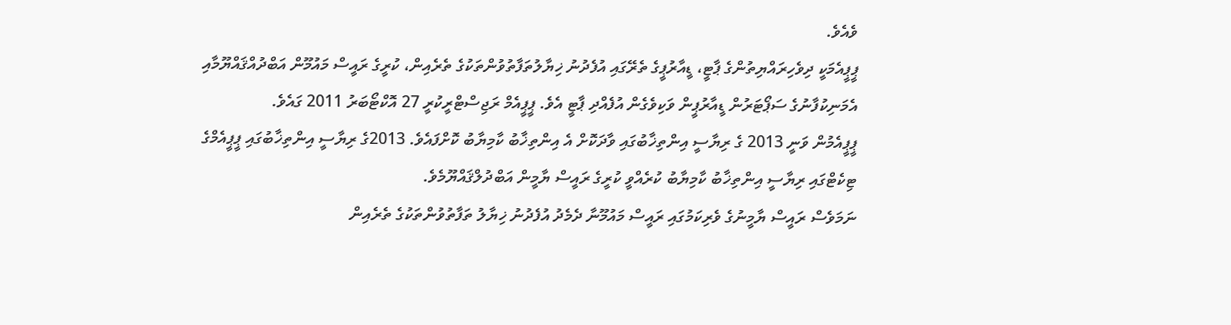ވެއެވެ.
ޕީޕީއެމަކީ ދިވެހިރައްޔިތުންގެ ޕާޓީ، ޑީއާރުޕީގެ ތެރޭގައި އުފެދުނު ޚިޔާލުތަފާތުވުންތަކުގެ ތެރެއިން، ކުރީގެ ރައީސް މައުމޫން އަބްދުއްޤައްޔޫމާއި އެމަނިކުފާނުގެ ސަޕޯޓަރުން ޑީއާރުޕީން ވަކިވެގެން އުފެއްދި ޕާޓީ އެވެ. ޕީޕީއެމް ރަޖިސްޓްރީކުރީ 27 އޮކްޓޯބަރު 2011 ގައެވެ.
ޕީޕީއެމުން ވަނީ 2013 ގެ ރިޔާސީ އިންތިޚާބުގައި ވާދަކޮށް އެ އިންތިޚާބު ކާމިޔާބު ކޮށްފައެވެ. 2013ގެ ރިޔާސީ އިންތިޚާބުގައި ޕީޕީއެމްގެ ޓިކެޓްގައި ރިޔާސީ އިންތިޚާބު ކާމިޔާބު ކުރެއްވީ ކުރީގެ ރައީސް ޔާމީން އަބްދުލްޤައްޔޫމެވެ.
ނަމަވެސް ރައީސް ޔާމީނުގެ ވެރިކަމުގައި ރައީސް މައުމޫނާ ދެމެދު އުފެދުނު ޚިޔާލު ތަފާތުވުންތަކުގެ ތެރެއިން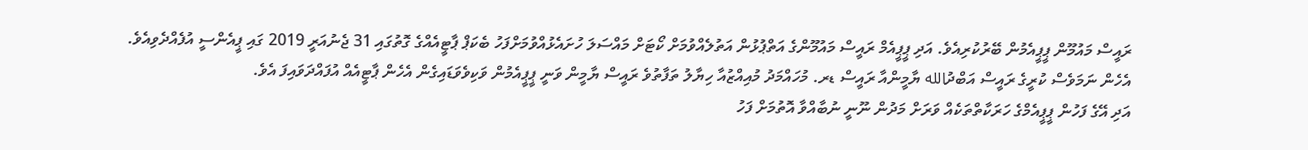ރައީސް މައުމޫން ޕީޕީއެމުން ބޭރުކުރިއެވެ. އަދި ޕީޕީއެމް ރައީސް މައުމޫންގެ އަތްޕުޅުން އަތުލެއްވުމަށް ކޯޓަށް މައްސަލަ ހުށައެޅުއްވުމަށްފަހު ބެކަޕް ޕާޓީއެއްގެ ގޮތުގައި 31 ޖެނުއަރީ 2019 ގައި ޕީއެންސީ އުފެއްދެވިއެވެ.
އެހެން ނަމަވެސް ކުރީގެ ރައީސް އަބްދުالله ޔާމީންއާ ރައީސް ޑރ. މުހައްމަދު މުއިއްޒުއާ ހިޔާލު ތަފާތުވެ ރައީސް ޔާމީން ވަނީ ޕީޕީއެމުން ވަކިވެވަޑައިގެން އެހެން ޕާޓީއެއް އުފައްދަވައިފަ އެވެ.
އަދި އޭގެ ފަހުން ޕީޕީއެމްގެ ހަރަކާތްތަކެއް ވަރަށް މަދުން ނޫނީ ނުބާއްވާ އޮތުމަށް ފަހު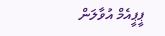ޕީޕީއެމް އުވާލަން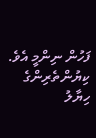ފަހުން ނިންމީ އެވެ.
ކިޔުންތެރިންގެ ހިޔާލު